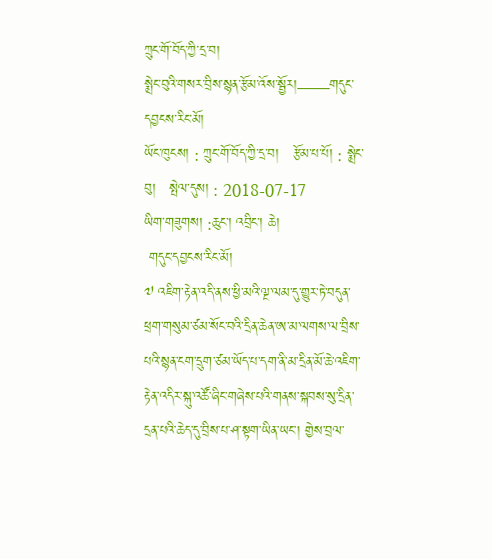ཀྲུང་གོ་བོད་ཀྱི་དྲ་བ།
སྨྲེང་བུའི་གསར་བྲིས་སྙན་རྩོམ་འོས་སྦྱོར།——གདུང་དབྱངས་རིང་མོ།
ཡོང་ཁུངས། : ཀྲུང་གོ་བོད་ཀྱི་དྲ་བ།   རྩོམ་པ་པོ། : སྨྲེང་བུ།   སྤེལ་དུས། : 2018-07-17
ཡིག་གཟུགས། :ཆུང་། འབྲིང་། ཆེ།
 གདུང་དབྱངས་རིང་མོ།
༧ འཇིག་རྟེན་འདི་ནས་ཕྱི་མའི་ལྔ་ལམ་དུ་གྱུར་ཏེ་བདུན་ཕྲག་གསུམ་ཙམ་སོང་བའི་དྲིན་ཆེན་ཨ་མ་ལགས་ལ་བྲིས་པའི་སྙན་ངག་དྲུག་ཙམ་ཡོད་པ་དག་ནི་མ་དྲིན་མོ་ཆེ་འཇིག་རྟེན་འདིར་སྐུ་འཚོ་ཞིང་གཞེས་པའི་གནས་སྐབས་སུ་དྲིན་དྲན་པའི་ཆེད་དུ་བྲིས་པ་ཤ་སྟག་ཡིན་ཡང་། གྱེས་བྲལ་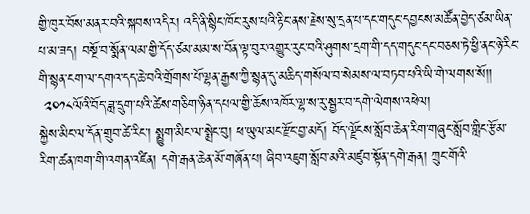གྱི་ཁུར་བོས་མནར་བའི་སྐབས་འདིར། འདི་ནི་སྙིང་ཁོང་རུས་པའི་རྟིང་ནས་རྗེས་སུ་དྲན་པ་དང་གདུང་དབྱངས་མཚོན་བྱེད་ཙམ་ཡིན་པ་མ་ཟད། བསྔོ་བ་སྨོན་ལམ་གྱི་དོད་ཙམ་མམ་ས་བོན་ལྟ་བུར་འགྱུར་རུང་བའི་ཤུགས་དྲག་གི་དད་གདུང་དང་བཅས་ཏེ་ཕྱི་ནང་ཉེ་རིང་གི་སྙན་ངག་ལ་དགའ་དད་ཆེ་བའི་གྲོགས་པོ་ལྷན་རྒྱས་ཀྱི་སྙན་དུ་མཆིད་གསོལ་བ་སེམས་ལ་བཏབ་པའི་ཡི་གེ་ལགས་སོ།།
 ༢༠༡༨ལོའི་བོད་ཟླ་དྲུག་པའི་ཚེས་གཅིག་ཉིན་དཔལ་གྱི་ཆོས་འཁོར་ལྷ་ས་རུ་སྦྱར་བ་དགེ་ལེགས་འཕེལ།
སྐྱེས་མིང་ལ་དོན་གྲུབ་ཚེ་རིང་། སྨྱུག་མིང་ལ་སྨྲེང་བུ། ཕ་ཡུལ་མང་རྫོང་བྱ་མདོ། བོད་ལྗོངས་སློབ་ཆེན་རིག་གཞུང་སློབ་གླིང་རྩོམ་རིག་ཚན་ཁག་གི་འགན་འཛིན། དགེ་རྒན་ཆེན་མོ་གཞོན་པ། ཞིབ་འཇུག་སློབ་མའི་མཛུབ་སྟོན་དགེ་རྒན། ཀྲུང་གོའི་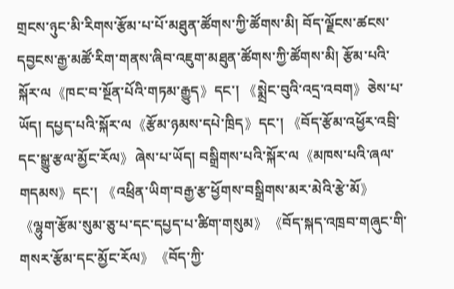གྲངས་ཉུང་མི་རིགས་རྩོམ་པ་པོ་མཐུན་ཚོགས་ཀྱི་ཚོགས་མི། བོད་ལྗོངས་ཚངས་དབྱངས་རྒྱ་མཚོ་རིག་གནས་ཞིབ་འཇུག་མཐུན་ཚོགས་ཀྱི་ཚོགས་མི། རྩོམ་པའི་སྐོར་ལ《ཁང་བ་སྔོན་པོའི་གཏམ་རྒྱུད》དང་། 《སྨྲེང་བུའི་འདྲ་འབག》ཅེས་པ་ཡོད། དཔྱད་པའི་སྐོར་ལ《རྩོམ་ཉམས་དཔེ་ཁྲིད》དང་། 《བོད་རྩོམ་འཕྱོར་འབྲི་དང་སྒྱུ་རྩལ་མྱོང་རོལ》ཞེས་པ་ཡོད། བསྒྲིགས་པའི་སྐོར་ལ《མཁས་པའི་ཞལ་གདམས》དང་། 《འཕྲིན་ཡིག་བརྒྱ་རྩ་ཕྱོགས་བསྒྲིགས་མར་མེའི་རྩེ་མོ》《ལྷུག་རྩོམ་སུམ་ཅུ་པ་དང་དཔྱད་པ་ཚིག་གསུམ》《བོད་སྐད་འཁྲབ་གཞུང་གི་གསར་རྩོམ་དང་མྱོང་རོལ》《བོད་ཀྱི་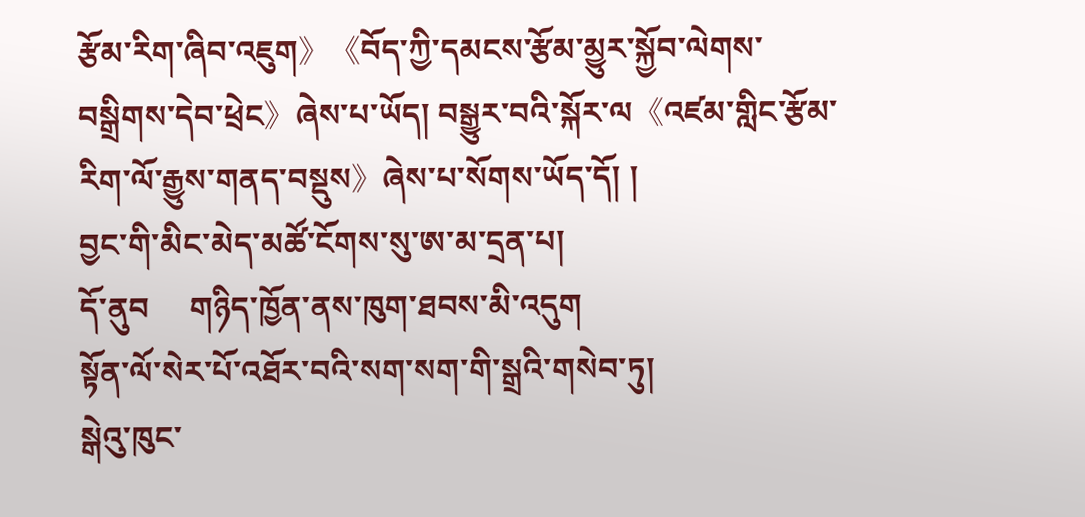རྩོམ་རིག་ཞིབ་འཇུག》《བོད་ཀྱི་དམངས་རྩོམ་མྱུར་སྐྱོབ་ལེགས་བསྒྲིགས་དེབ་ཕྲེང》ཞེས་པ་ཡོད། བསྒྱུར་བའི་སྐོར་ལ《འཛམ་གླིང་རྩོམ་རིག་ལོ་རྒྱུས་གནད་བསྡུས》ཞེས་པ་སོགས་ཡོད་དོ། །
བྱང་གི་མིང་མེད་མཚོ་ངོགས་སུ་ཨ་མ་དྲན་པ།
དོ་ནུབ     གཉིད་ཁྱོན་ནས་ཁུག་ཐབས་མི་འདུག
སྟོན་ལོ་སེར་པོ་འཐོར་བའི་སག་སག་གི་སྒྲའི་གསེབ་ཏུ།
སྒེའུ་ཁུང་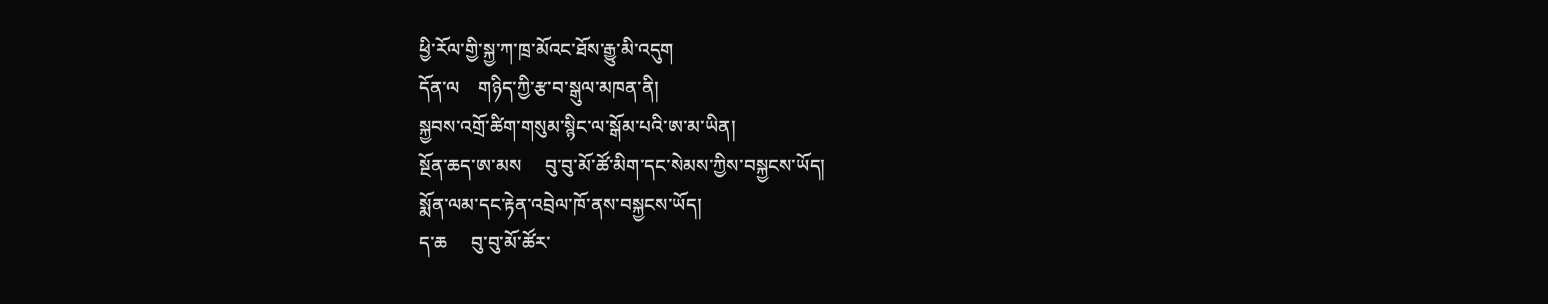ཕྱི་རོལ་གྱི་སྐྱ་ཀ་ཁྲ་མོའང་ཐོས་རྒྱུ་མི་འདུག
དོན་ལ    གཉིད་ཀྱི་རྩ་བ་སྒུལ་མཁན་ནི།
སྐྱབས་འགྲོ་ཚིག་གསུམ་སྙིང་ལ་སྒོམ་པའི་ཨ་མ་ཡིན།
སྔོན་ཆད་ཨ་མས     བུ་བུ་མོ་ཚོ་མིག་དང་སེམས་ཀྱིས་བསྐྱངས་ཡོད།
སྨོན་ལམ་དང་རྟེན་འབྲེལ་ཁོ་ནས་བསྐྱངས་ཡོད།
ད་ཆ     བུ་བུ་མོ་ཚོར་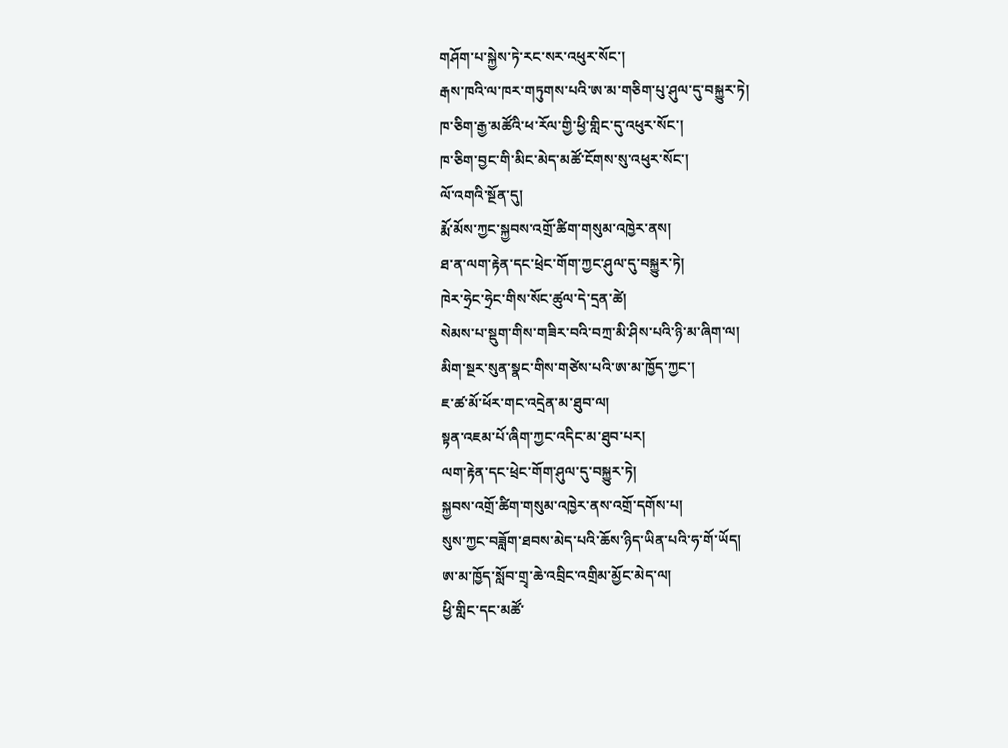གཤོག་པ་སྐྱེས་ཏེ་རང་སར་འཕུར་སོང་།
རྒས་ཁའི་ལ་ཁར་གཏུགས་པའི་ཨ་མ་གཅིག་པུ་ཤུལ་དུ་བསྐྱུར་ཏེ།
ཁ་ཅིག་རྒྱ་མཚོའི་ཕ་རོལ་གྱི་ཕྱི་གླིང་དུ་འཕུར་སོང་།
ཁ་ཅིག་བྱང་གི་མིང་མེད་མཚོ་ངོགས་སུ་འཕུར་སོང་།
ལོ་འགའི་སྔོན་དུ།
རྨོ་མོས་ཀྱང་སྐྱབས་འགྲོ་ཚིག་གསུམ་འཁྱེར་ནས།
ཐ་ན་ལག་རྟེན་དང་ཕྲེང་གོག་ཀྱང་ཤུལ་དུ་བསྐྱུར་ཏེ།
ཁེར་ཧྲེང་ཧྲེང་གིས་སོང་ཚུལ་དེ་དྲན་ཚེ།
སེམས་པ་སྡུག་གིས་གཟིར་བའི་བཀྲ་མི་ཤིས་པའི་ཉི་མ་ཞིག་ལ།
མིག་སྔར་སུན་སྣང་གིས་གཙེས་པའི་ཨ་མ་ཁྱོད་ཀྱང་།
ཇ་ཚ་མོ་ཕོར་གང་འདྲེན་མ་ཐུབ་ལ།
སྟན་འཇམ་པོ་ཞིག་ཀྱང་འདིང་མ་ཐུབ་པར།
ལག་རྟེན་དང་ཕྲེང་གོག་ཤུལ་དུ་བསྐྱུར་ཏེ།
སྐྱབས་འགྲོ་ཚིག་གསུམ་འཁྱེར་ནས་འགྲོ་དགོས་པ།
སུས་ཀྱང་བཟློག་ཐབས་མེད་པའི་ཆོས་ཉིད་ཡིན་པའི་ཧ་གོ་ཡོད།
ཨ་མ་ཁྱོད་སློབ་གྲྭ་ཆེ་འབྲིང་འགྲིམ་མྱོང་མེད་ལ།
ཕྱི་གླིང་དང་མཚོ་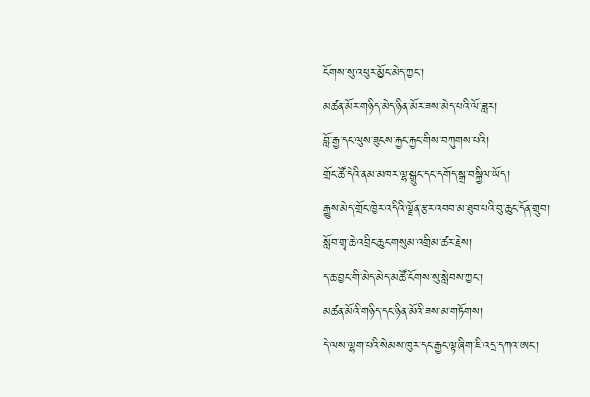ངོགས་སུ་འཕུར་མྱོང་མེད་ཀྱང་།
མཚན་མོར་གཉིད་མེད་ཉིན་མོར་ཟས་མེད་པའི་ལོ་ཟླར།
བློ་རྒྱ་དང་ལུས་ཟུངས་རྐྱང་རྐྱང་གིས་བཀུགས་པའི།
གྲོང་ཚོ་དེའི་ནམ་མཁར་ལྷ་སྒྲུང་དང་དགོད་སྒྲ་བསྐྱིལ་ཡོད།
རྒྱུས་མེད་གྲོང་ཁྱེར་འདིའི་ལྗོན་རྩར་འབབ་མ་ཐུབ་པའི་བུ་ཆུང་དོན་གྲུབ།
སློབ་གྲྭ་ཆེ་འབྲིང་ཆུང་གསུམ་འགྲིམ་ཚར་རྗེས།
ད་ཆ་བྱང་གི་མེད་མེད་མཚོ་ངོགས་སུ་སླེབས་ཀྱང་།
མཚན་མོའི་གཉིད་དང་ཉིན་མོའི་ཟས་མ་གཏོགས།
དེ་ལས་ལྷག་པའི་སེམས་ཁུར་དང་རྒྱང་ལྟ་ཞིག་ཇི་འདྲ་དཀའ་ཨང་།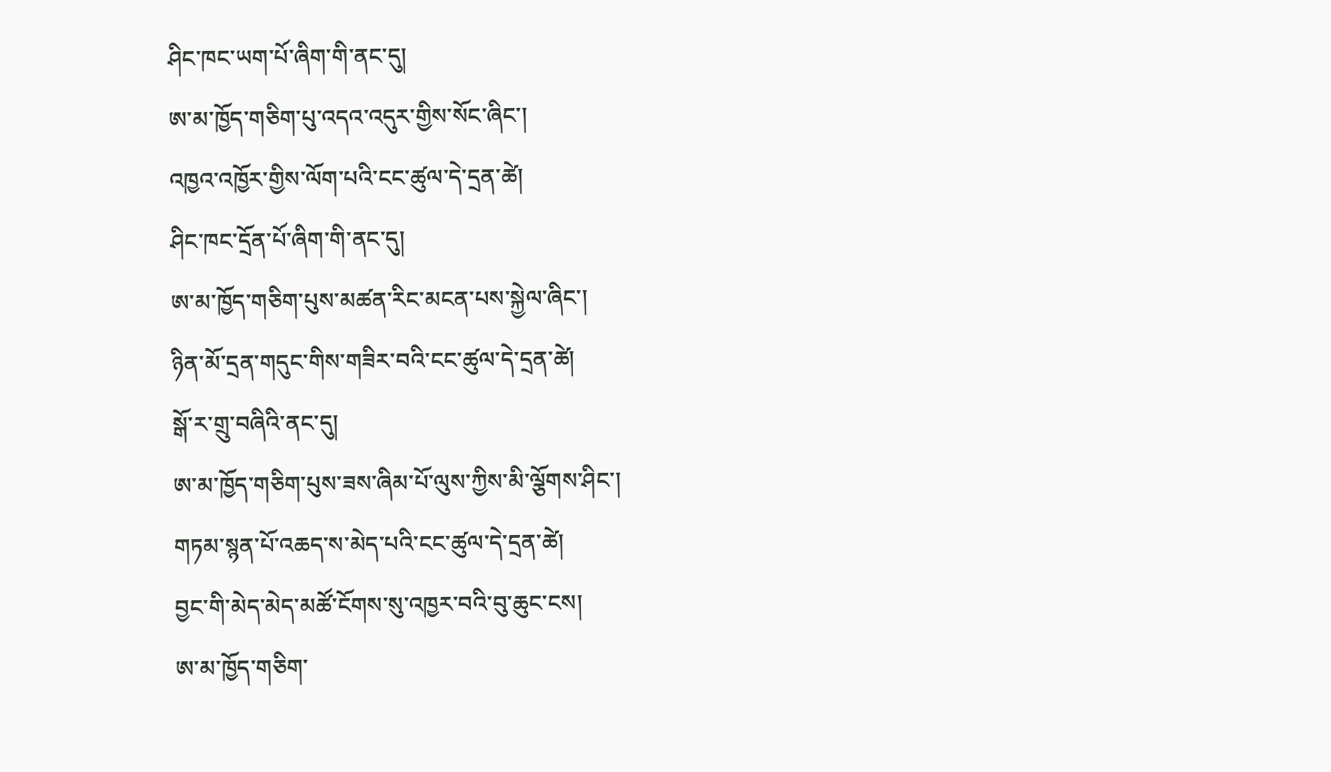ཤིང་ཁང་ཡག་པོ་ཞིག་གི་ནང་དུ།
ཨ་མ་ཁྱོད་གཅིག་པུ་འདའ་འདུར་གྱིས་སོང་ཞིང་།
འཁྱའ་འཁྱོར་གྱིས་ལོག་པའི་ངང་ཚུལ་དེ་དྲན་ཚེ།
ཤིང་ཁང་དྲོན་པོ་ཞིག་གི་ནང་དུ།
ཨ་མ་ཁྱོད་གཅིག་པུས་མཚན་རིང་མངན་པས་སྐྱེལ་ཞིང་།
ཉིན་མོ་དྲན་གདུང་གིས་གཟིར་བའི་ངང་ཚུལ་དེ་དྲན་ཚེ།
སྒོ་ར་གྲུ་བཞིའི་ནང་དུ།
ཨ་མ་ཁྱོད་གཅིག་པུས་ཟས་ཞིམ་པོ་ལུས་ཀྱིས་མི་ལྕོགས་ཤིང་།
གཏམ་སྙན་པོ་འཆད་ས་མེད་པའི་ངང་ཚུལ་དེ་དྲན་ཚེ།
བྱང་གི་མེད་མེད་མཚོ་ངོགས་སུ་འཁྱར་བའི་བུ་ཆུང་ངས།
ཨ་མ་ཁྱོད་གཅིག་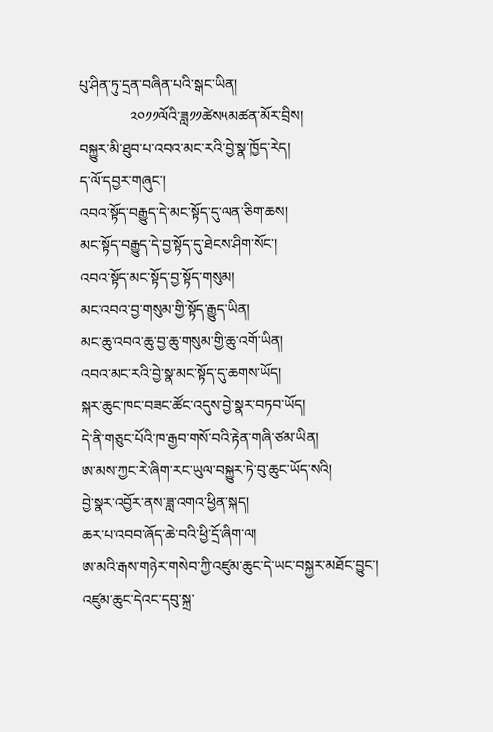པུ་ཤིན་ཏུ་དྲན་བཞིན་པའི་སྒང་ཡིན།
              ༢༠༡༡ལོའི་ཟླ༡༡ཚེས༥མཚན་མོར་བྲིས།
བསྐྱུར་མི་ཐུབ་པ་འབའ་མང་རའི་བྱེ་སྣ་ཁྱོད་རེད།
ད་ལོ་དབྱར་གཞུང་།
འབའ་སྟོད་བརྒྱུད་དེ་མང་སྟོད་དུ་ལན་ཅིག་ཆས།
མང་སྟོད་བརྒྱུད་དེ་བྱ་སྟོད་དུ་ཐེངས་ཤིག་སོང་།
འབའ་སྟོད་མང་སྟོད་བྱ་སྟོད་གསུམ།
མང་འབའ་བྱ་གསུམ་གྱི་སྟོད་རྒྱུད་ཡིན།
མང་ཆུ་འབའ་ཆུ་བྱ་ཆུ་གསུམ་གྱི་ཆུ་འགོ་ཡིན།
འབའ་མང་རའི་བྱེ་སྣ་མང་སྟོད་དུ་ཆགས་ཡོད།
སྐར་ཆུང་ཁང་བཟང་ཚོང་འདུས་བྱེ་སྣར་བཏབ་ཡོད།
དེ་ནི་གཅུང་པོའི་ཁ་རྒྱབ་གསོ་བའི་རྟེན་གཞི་ཙམ་ཡིན།
ཨ་མས་ཀྱང་རེ་ཞིག་རང་ཡུལ་བསྐྱུར་ཏེ་བུ་ཆུང་ཡོད་སའི།
བྱེ་སྣར་འབྱོར་ནས་ཟླ་འགའ་ཕྱིན་སྐད།
ཆར་པ་འབབ་ཞོད་ཆེ་བའི་ཕྱི་དྲོ་ཞིག་ལ།
ཨ་མའི་རྒས་གཉེར་གསེབ་ཀྱི་འཛུམ་ཆུང་དེ་ཡང་བསྐྱར་མཐོང་བྱུང་།
འཛུམ་ཆུང་དེའང་དབུ་སྐྲ་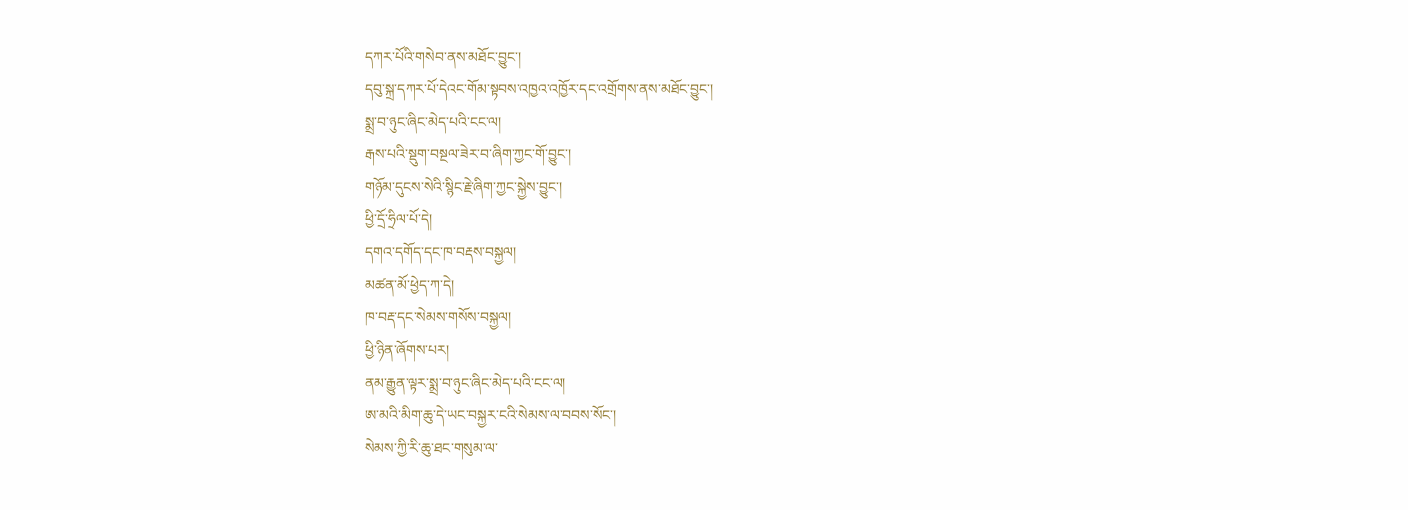དཀར་པོའི་གསེབ་ནས་མཐོང་བྱུང་།
དབུ་སྐྲ་དཀར་པོ་དེའང་གོམ་སྟབས་འཁྱའ་འཁྱོར་དང་འགྲོགས་ནས་མཐོང་བྱུང་།
སྨྲ་བ་ཉུང་ཞིང་མེད་པའི་ངང་ལ།
རྒས་པའི་སྡུག་བསྔལ་ཟེར་བ་ཞིག་ཀྱང་གོ་བྱུང་།
གཉོམ་དུངས་སེའི་སྙིང་རྗེ་ཞིག་ཀྱང་སྐྱེས་བྱུང་།
ཕྱི་དྲོ་ཧྲིལ་པོ་དེ།
དགའ་དགོད་དང་ཁ་བརྡས་བསྐྱལ།
མཚན་མོ་ཕྱེད་ཀ་དེ།
ཁ་བརྡ་དང་སེམས་གསོས་བསྐྱལ།
ཕྱི་ཉིན་ཞོགས་པར།
ནམ་རྒྱུན་ལྟར་སྨྲ་བ་ཉུང་ཞིང་མེད་པའི་ངང་ལ།
ཨ་མའི་མིག་ཆུ་དེ་ཡང་བསྐྱར་ངའི་སེམས་ལ་བབས་སོང་།
སེམས་ཀྱི་རི་ཆུ་ཐང་གསུམ་ལ་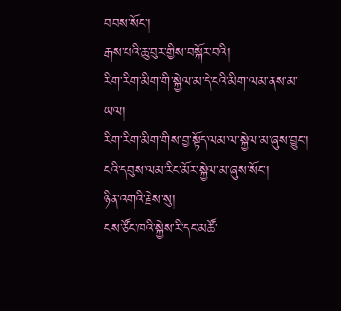བབས་སོང་།
རྒས་པའི་ཆུ་བུར་གྱིས་བསྐོར་བའི།
རིག་རིག་མིག་གི་སྐྱེལ་མ་དེ་ངའི་མིག་ལམ་ནས་མ་ཡལ།
རིག་རིག་མིག་གིས་བྱ་སྟོད་ལམ་ལ་སྐྱེལ་མ་ཞུས་བྱུང་།
ངའི་དབུས་ལམ་རིང་མོར་སྐྱེལ་མ་ཞུས་སོང་།
ཉིན་འགའི་རྗེས་སུ།
ངས་ཙོང་ཁའི་སྐྱེས་རི་དང་མཚོ་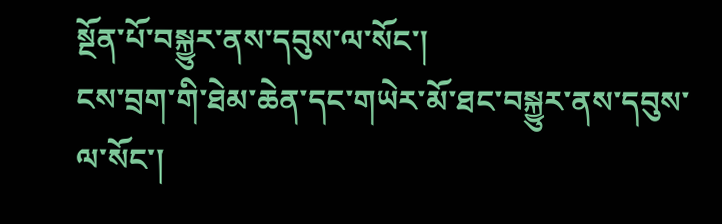སྔོན་པོ་བསྐྱུར་ནས་དབུས་ལ་སོང་།
ངས་བྲག་གི་ཐེམ་ཆེན་དང་གཡེར་མོ་ཐང་བསྐྱུར་ནས་དབུས་ལ་སོང་།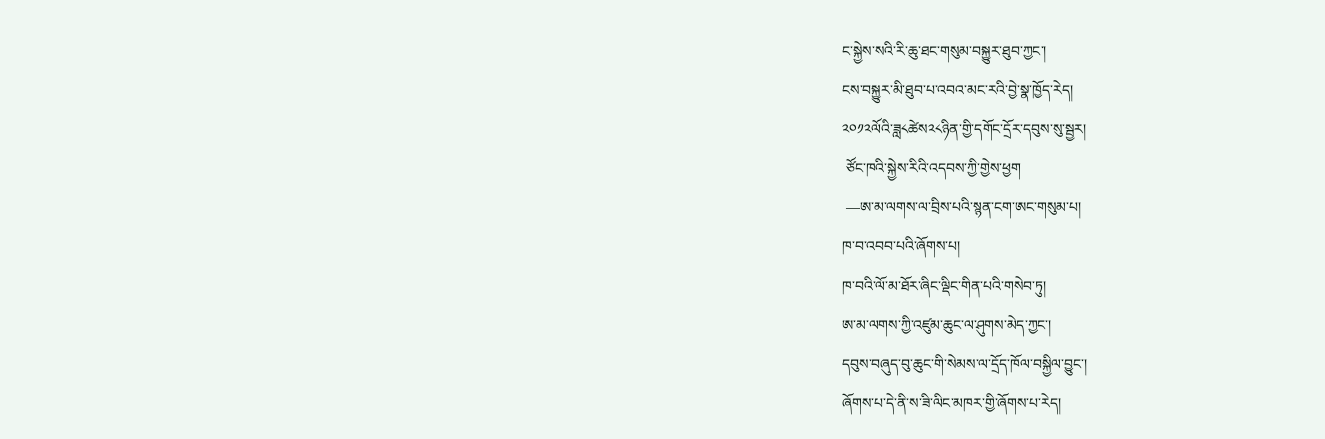ང་སྐྱེས་སའི་རི་ཆུ་ཐང་གསུམ་བསྐྱུར་ཐུབ་ཀྱང་།
ངས་བསྐྱུར་མི་ཐུབ་པ་འབའ་མང་རའི་བྱེ་སྣ་ཁྱོད་རེད།
༢༠༡༢ལོའི་ཟླ༨ཚེས༢༨ཉིན་གྱི་དགོང་དྲོར་དབུས་སུ་སྦྱར།
 ཙོང་ཁའི་སྐྱེས་རིའི་འདབས་ཀྱི་གྱེས་ཕྱག
 —ཨ་མ་ལགས་ལ་བྲིས་པའི་སྙན་ངག་ཨང་གསུམ་པ།
ཁ་བ་འབབ་པའི་ཞོགས་པ།
ཁ་བའི་ལོ་མ་ཐོར་ཞིང་ལྡིང་གིན་པའི་གསེབ་ཏུ།
ཨ་མ་ལགས་ཀྱི་འཛུམ་ཆུང་ལ་ཤུགས་མེད་ཀྱང་།
དབུས་བཞུད་བུ་ཆུང་གི་སེམས་ལ་དྲོད་ཁོལ་བསྐྱིལ་བྱུང་།
ཞོགས་པ་དེ་ནི་ས་ཟི་ལིང་མཁར་གྱི་ཞོགས་པ་རེད།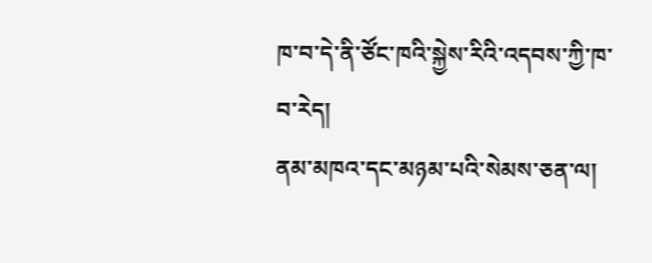ཁ་བ་དེ་ནི་ཙོང་ཁའི་སྐྱེས་རིའི་འདབས་ཀྱི་ཁ་བ་རེད།
ནམ་མཁའ་དང་མཉམ་པའི་སེམས་ཅན་ལ།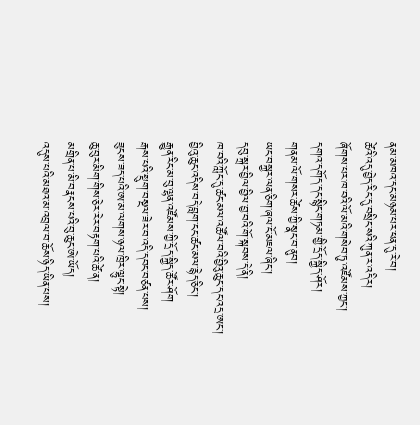ནམ་མཁའ་དང་མཉམ་པར་ཕན་དུ་རེ་བ།
ཚེའི་འདུ་བྱེད་རིང་དུ་བསྲིང་སའི་ཀུན་ར་འདིར།
ཞོགས་པར་ཁ་བའི་ལོ་མའི་གསེབ་ཏུ་འཛོམས་ཀྱང་།
དགའ་དགོད་དང་སྙིང་གཏམ་གྱི་དྲོད་སྐྱིད་ཤོར།
གནམ་ལོ་གསར་ཚེས་ཀྱི་སྣང་བ་ནུབ།
ཡང་བསྐྱར་ལན་ཅིག་ཞལ་ངོ་མཇལ་ཞིང་།
དབུ་སྐྲར་བྱིལ་བྱིལ་བྱ་བའི་གོ་སྐབས་དེ་ནི།
ཁ་བའི་ཀློང་དུ་ཚང་མལ་འཚོལ་བའི་བྱིའུ་ཆུང་དང་འདྲ་ཨང་།
བྱིའུ་ཆུང་འདིས་བདེ་བླག་ངང་ཚང་མལ་རྙེད་ཅིང་།
རྒྱུན་རིང་མ་བུ་ལྷན་འཛོམས་ཀྱི་དྲོད་སྐྱིད་ཚོར་ཤོག
རྒས་པའི་སྡུག་བསྔལ་ཟེར་བ་འདི་དབང་བཙན་པས།
ཟུངས་ཟད་པའི་ཨ་མ་ལགས་ཉལ་ཁྲིར་ལྷུང་སྟེ།
ཆུ་བུར་མིག་གིས་ཅེར་རེར་བརྟག་པའི་ཚེ་ན།
མགྲིན་པ་མི་བརྣངས་པའི་བུ་ཆུང་ཨེ་ཡོད།
འདུས་པའི་མཐའ་མ་འབྲལ་བ་ཆོས་ཉིད་ཡིན་པས།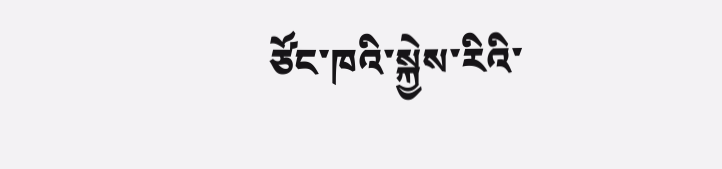ཙོང་ཁའི་སྐྱེས་རིའི་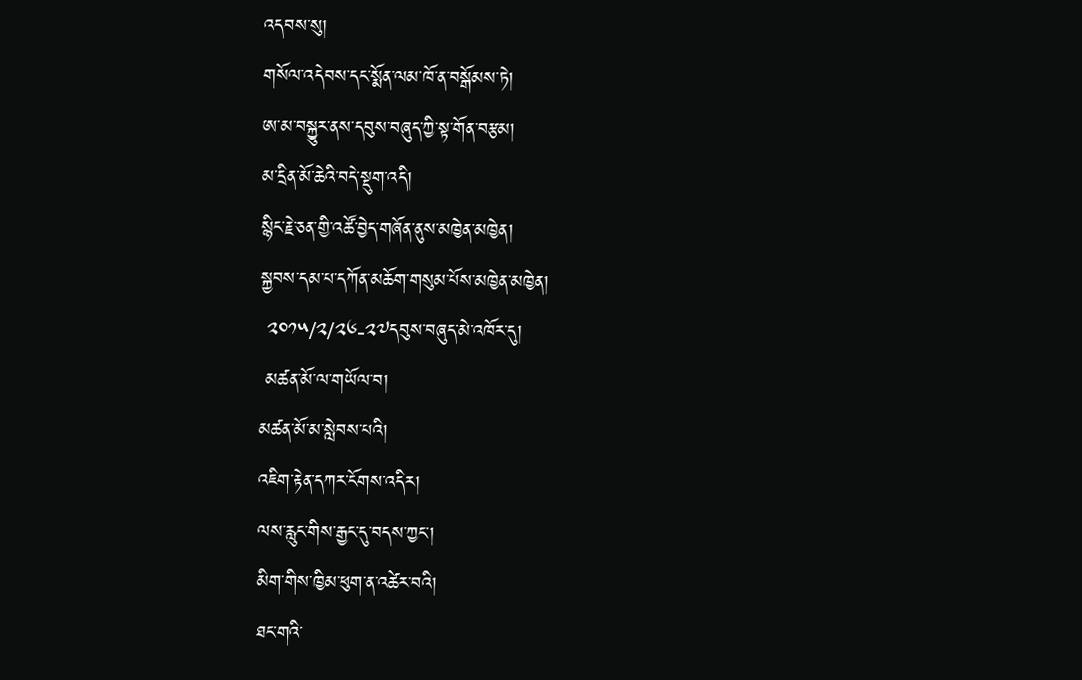འདབས་སུ།
གསོལ་འདེབས་དང་སྨོན་ལམ་ཁོ་ན་བསྒོམས་ཏེ།
ཨ་མ་བསྐྱུར་ནས་དབུས་བཞུད་ཀྱི་སྟ་གོན་བརྩམ།
མ་དྲིན་མོ་ཆེའི་བདེ་སྡུག་འདི།
སྙིང་རྗེ་ཅན་གྱི་འཚོ་བྱེད་གཞོན་ནུས་མཁྱེན་མཁྱེན།
སྐྱབས་དམ་པ་དཀོན་མཆོག་གསུམ་པོས་མཁྱེན་མཁྱེན།
 ༢༠༡༥/༢/༢༦-༢༧དབུས་བཞུད་མེ་འཁོར་དུ།
 མཚན་མོ་ལ་གཡོལ་བ།
མཚན་མོ་མ་སླེབས་པའི།
འཇིག་རྟེན་དཀར་ངོགས་འདིར།
ལས་རླུང་གིས་རྒྱང་དུ་བདས་ཀྱང་།
མིག་གིས་ཁྱིམ་ཕུག་ན་འཚེར་བའི།
ཐང་གའི་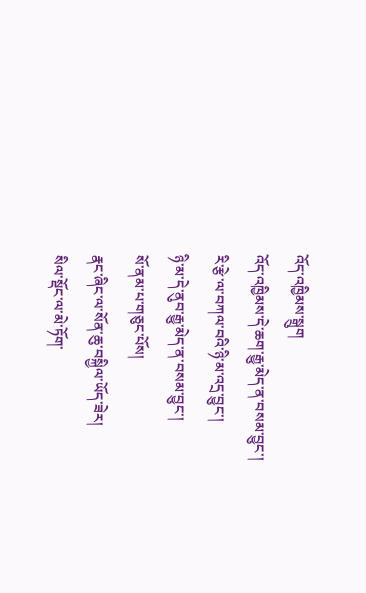འོད་འཁྱིམས་སྒྲུག
འོད་འཁྱིམས་དེ་ཆག་རྒྱུ་མེད་ན་བསམ་བྱུང་།
རི་རྩེ་ལ་བཀལ་བའི་ཉི་མ་འདྲ་བྱུང་།
ཉི་མ་དེ་ནུབ་རྒྱུ་མེད་ན་བསམ་བྱུང་།
སོ་ནམ་པ་གཅུང་པོས།
རྣང་ཞིང་ལ་སོན་ཆུ་བསྐྱིལ་ཡོད་ཟེར།
སིལ་སྡོང་ལ་མེ་ཏོག་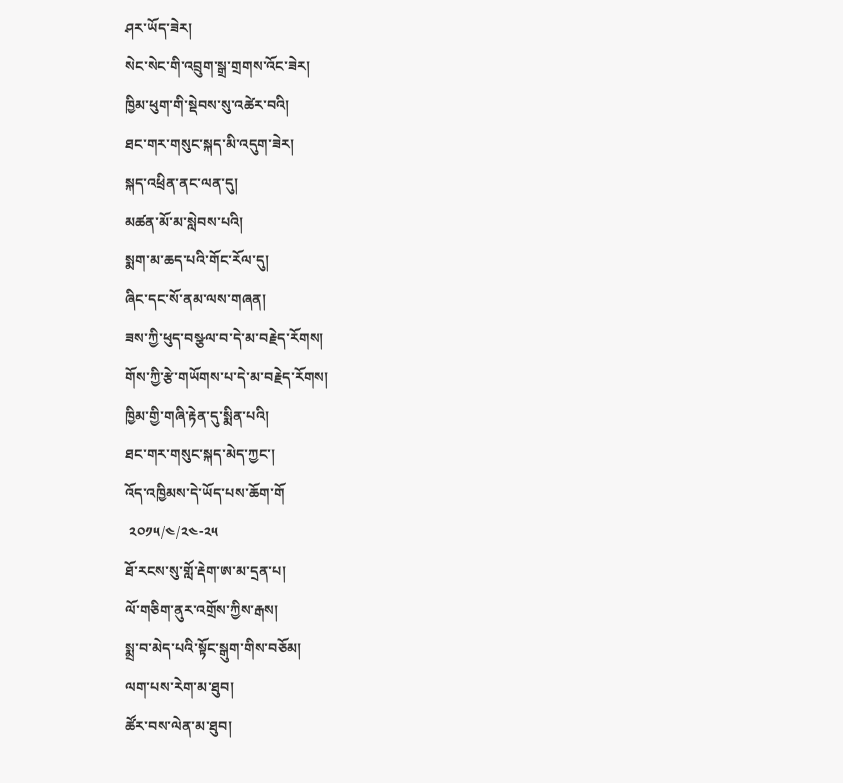ཤར་ཡོད་ཟེར།
སེང་སེང་གི་འབྲུག་སྒྲ་གྲགས་འོང་ཟེར།
ཁྱིམ་ཕུག་གི་སྡེབས་སུ་འཚེར་བའི།
ཐང་གར་གསུང་སྐད་མི་འདུག་ཟེར།
སྐད་འཕྲིན་ནང་ལན་དུ།
མཚན་མོ་མ་སླེབས་པའི།
སྨག་མ་ཆད་པའི་གོང་རོལ་དུ།
ཞིང་དང་སོ་ནམ་ལས་གཞན།
ཟས་ཀྱི་ཕུད་བསྩལ་བ་དེ་མ་བརྗེད་རོགས།
གོས་ཀྱི་རྩེ་གཡོགས་པ་དེ་མ་བརྗེད་རོགས།
ཁྱིམ་གྱི་གཞི་རྟེན་དུ་སྨིན་པའི།
ཐང་གར་གསུང་སྐད་མེད་ཀྱང་།
འོད་འཁྱིམས་དེ་ཡོད་པས་ཆོག་གོ
 ༢༠༡༥/༤/༢༤-༢༥
ཐོ་རངས་སུ་གློ་རྡེག་ཨ་མ་དྲན་པ།
ལོ་གཅིག་ནུར་འགྲོས་ཀྱིས་རྒས།
སྨྲ་བ་མེད་པའི་སྟོང་སྒུག་གིས་བཅོམ།
ལག་པས་རེག་མ་ཐུབ།
ཚོར་བས་ལེན་མ་ཐུབ།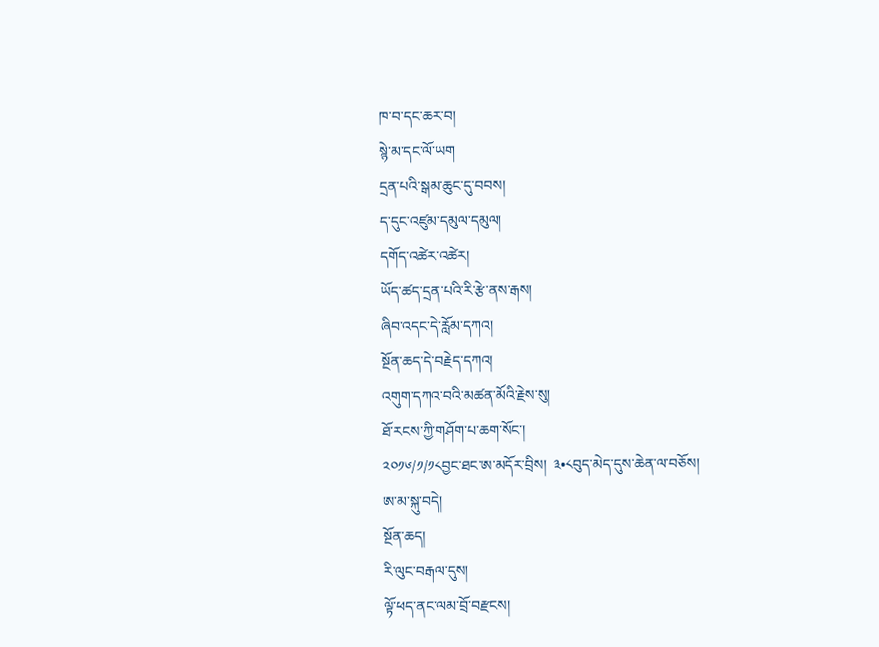ཁ་བ་དང་ཆར་བ།
སྙེ་མ་དང་ལོ་ཡག
དྲན་པའི་སྒམ་ཆུང་དུ་བབས།
ད་དུང་འཛུམ་དམུལ་དམུལ།
དགོད་འཚེར་འཚེར།
ཡོད་ཚད་དྲན་པའི་རི་རྩེ་ནས་རྒས།
ཞིབ་འདང་དེ་རློམ་དཀའ།
སྔོན་ཆད་དེ་བརྗེད་དཀའ།
འགུག་དཀའ་བའི་མཚན་མོའི་རྗེས་སུ།
ཐོ་རངས་ཀྱི་གཤོག་པ་ཆག་སོང་།
༢༠༡༦/༡/༡༨བྱང་ཐང་ཨ་མདོར་བྲིས།  ༣•༨བུད་མེད་དུས་ཆེན་ལ་བཅོས།
ཨ་མ་སྐུ་བདེ།
སྔོན་ཆད།
རི་ལུང་བརྒལ་དུས།
ལྟོ་ཕད་ནང་ལམ་བྲོ་བརྫངས།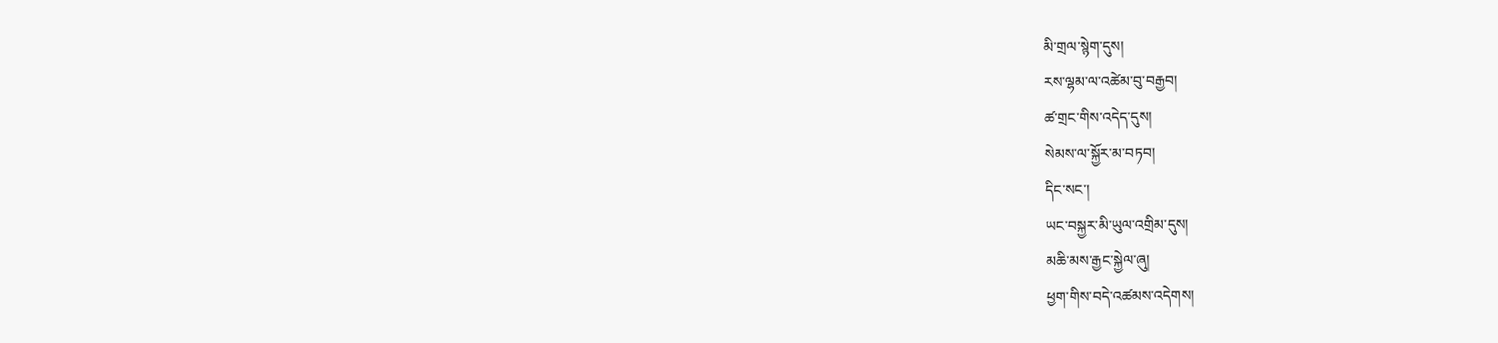མི་གྲལ་སྙེག་དུས།
རས་ལྷམ་ལ་འཚེམ་བུ་བརྒྱབ།
ཚ་གྲང་གིས་འདེད་དུས།
སེམས་ལ་སྐྱོར་མ་བཏབ།
དིང་སང་།
ཡང་བསྐྱར་མི་ཡུལ་འགྲིམ་དུས།
མཆི་མས་རྒྱང་སྐྱེལ་ཞུ།
ཕྱག་གིས་བདེ་འཚམས་འདེགས།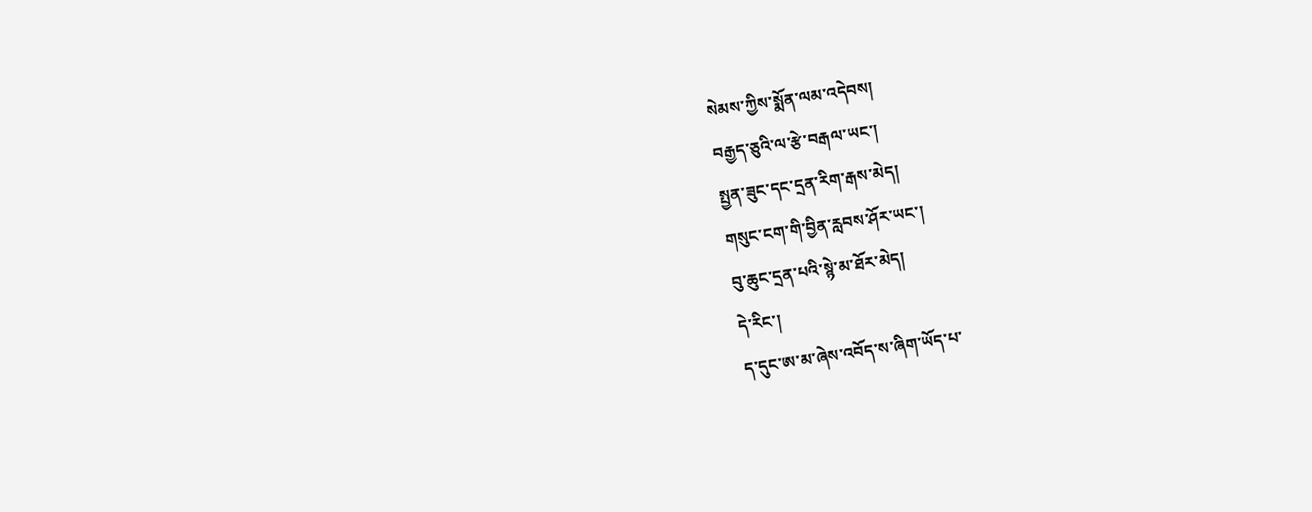སེམས་ཀྱིས་སྨོན་ལམ་འདེབས།
བརྒྱད་ཅུའི་ལ་རྩེ་བརྒལ་ཡང་།
སྤྱན་ཟུང་དང་དྲན་རིག་རྒས་མེད།
གསུང་ངག་གི་བྱིན་རླབས་ཤོར་ཡང་།
བུ་ཆུང་དྲན་པའི་སྙེ་མ་ཐོར་མེད།
དེ་རིང་།
ད་དུང་ཨ་མ་ཞེས་འབོད་ས་ཞིག་ཡོད་པ་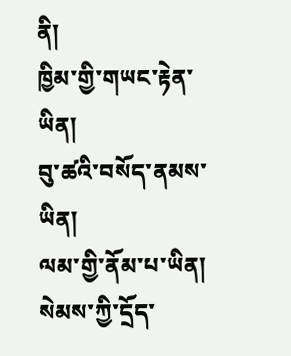ནི།
ཁྱིམ་གྱི་གཡང་རྟེན་ཡིན།
བུ་ཚའི་བསོད་ནམས་ཡིན།
ལམ་གྱི་ནོམ་པ་ཡིན།
སེམས་ཀྱི་དྲོད་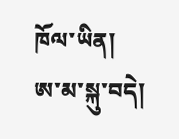ཁོལ་ཡིན།
ཨ་མ་སྐུ་བདེ།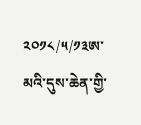༢༠༡༨/༥/༡༣ཨ་མའི་དུས་ཆེན་གྱི་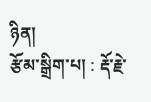ཉིན།
རྩོམ་སྒྲིག་པ། : རྡོ་རྗེ་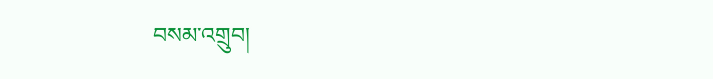བསམ་འགྲུབ།